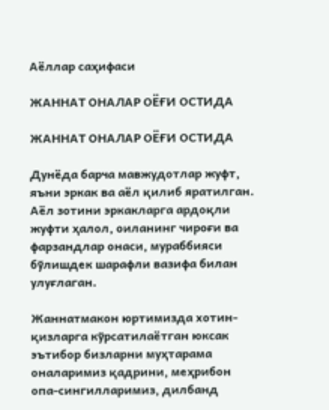Аёллар саҳифаси

ЖАННАТ ОНАЛАР ОЁҒИ ОСТИДА

ЖАННАТ ОНАЛАР ОЁҒИ ОСТИДА

Дунёда барча мавжудотлар жуфт, яъни эркак ва аёл қилиб яратилган. Аёл зотини эркакларга ардоқли жуфти ҳалол, оиланинг чироғи ва фарзандлар онаси, мураббияси бўлишдек шарафли вазифа билан улуғлаган.

Жаннатмакон юртимизда хотин-қизларга кўрсатилаётган юксак эътибор бизларни муҳтарама оналаримиз қадрини, меҳрибон опа-сингилларимиз, дилбанд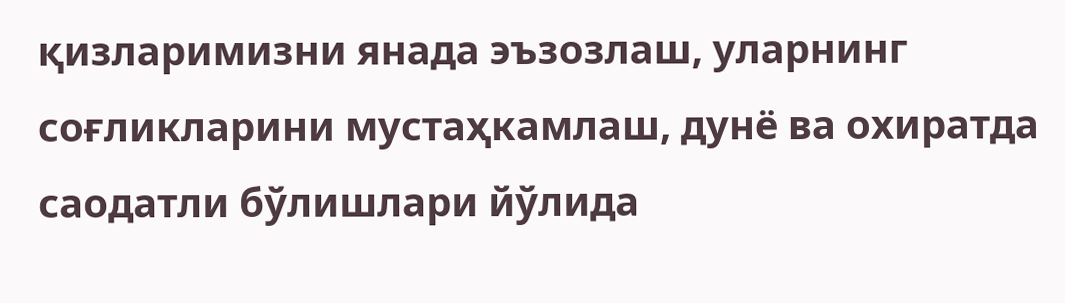қизларимизни янада эъзозлаш, уларнинг соғликларини мустаҳкамлаш, дунё ва охиратда саодатли бўлишлари йўлида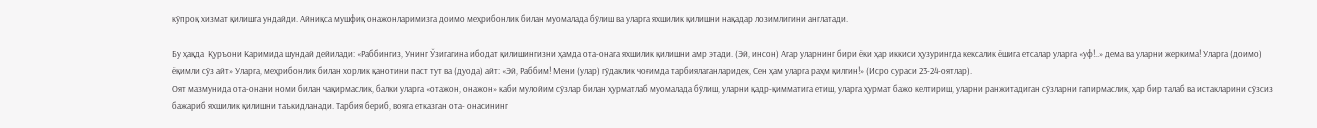кўпроқ хизмат қилишга ундайди. Айниқса мушфиқ онажонларимизга доимо меҳрибонлик билан муомалада бўлиш ва уларга яхшилик қилишни нақадар лозимлигини англатади.

Бу ҳақда  Қуръони Каримида шундай дейилади: «Раббингиз, Унинг Ўзигагина ибодат қилишингизни ҳамда ота-онага яхшилик қилишни амр этади. (Эй, инсон) Агар уларнинг бири ёки ҳар иккиси ҳузурингда кексалик ёшига етсалар уларга «уф!..» дема ва уларни жеркима! Уларга (доимо) ёқимли сўз айт» Уларга, меҳрибонлик билан хорлик қанотини паст тут ва (дуода) айт: «Эй, Раббим! Мени (улар) гўдаклик чоғимда тарбиялаганларидек, Сен ҳам уларга раҳм қилгин!» (Исро сураси 23-24-оятлар).
Оят мазмунида ота-онани номи билан чақирмаслик, балки уларга «отажон, онажон» каби мулойим сўзлар билан ҳурматлаб муомалада бўлиш, уларни қадр-қимматига етиш, уларга ҳурмат бажо келтириш, уларни ранжитадиган сўзларни гапирмаслик, ҳар бир талаб ва истакларини сўзсиз бажариб яхшилик қилишни таъкидланади. Тарбия бериб, вояга етказган ота- онасининг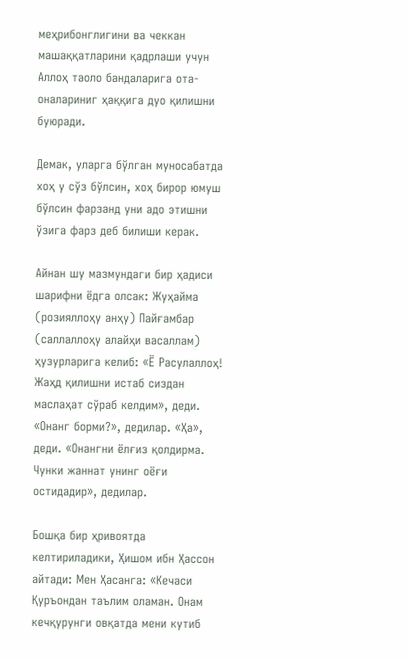меҳрибонглигини ва чеккан машаққатларини қадрлаши учун Аллоҳ таоло бандаларига ота-оналариниг ҳаққига дуо қилишни буюради.

Демак, уларга бўлган муносабатда хоҳ у сўз бўлсин, хоҳ бирор юмуш бўлсин фарзанд уни адо этишни ўзига фарз деб билиши керак.

Айнан шу мазмундаги бир ҳадиси шарифни ёдга олсак: Жуҳайма (розияллоҳу анҳу) Пайғамбар (саллаллоҳу алайҳи васаллам) ҳузурларига келиб: «Ё Расулаллоҳ! Жаҳд қилишни истаб сиздан маслаҳат сўраб келдим», деди. «Онанг борми?», дедилар. «Ҳа», деди. «Онангни ёлғиз қолдирма. Чунки жаннат унинг оёғи остидадир», дедилар.

Бошқа бир ҳривоятда келтириладики, Ҳишом ибн Ҳассон айтади: Мен Ҳасанга: «Кечаси Қуръондан таълим оламан. Онам кечқурунги овқатда мени кутиб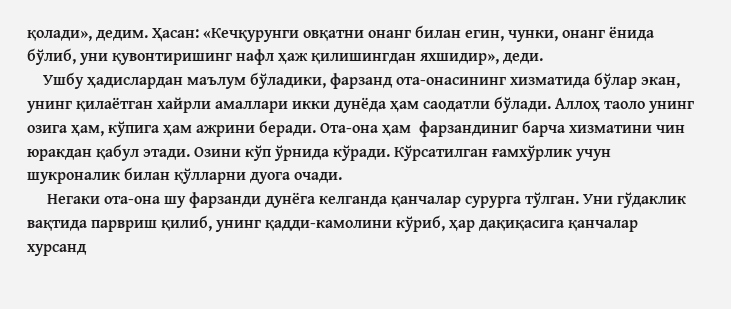қолади», дедим. Ҳасан: «Кечқурунги овқатни онанг билан егин, чунки, онанг ёнида бўлиб, уни қувонтиришинг нафл ҳаж қилишингдан яхшидир», деди.
    Ушбу ҳадислардан маълум бўладики, фарзанд ота-онасининг хизматида бўлар экан, унинг қилаётган хайрли амаллари икки дунёда ҳам саодатли бўлади. Аллоҳ таоло унинг озига ҳам, кўпига ҳам ажрини беради. Ота-она ҳам  фарзандиниг барча хизматини чин юракдан қабул этади. Озини кўп ўрнида кўради. Кўрсатилган ғамхўрлик учун шукроналик билан қўлларни дуога очади.
     Негаки ота-она шу фарзанди дунёга келганда қанчалар сурурга тўлган. Уни гўдаклик вақтида парвриш қилиб, унинг қадди-камолини кўриб, ҳар дақиқасига қанчалар хурсанд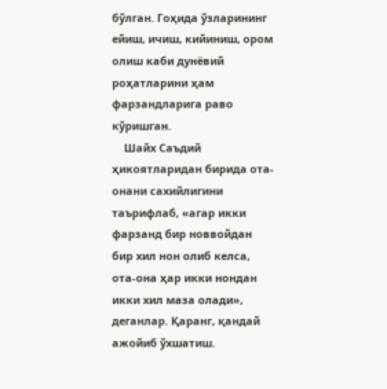бўлган. Гоҳида ўзларининг ейиш, ичиш, кийиниш, ором олиш каби дунёвий роҳатларини ҳам фарзандларига раво кўришган.
    Шайх Саъдий ҳикоятларидан бирида ота-онани сахийлигини таърифлаб, «агар икки фарзанд бир новвойдан бир хил нон олиб келса, ота-она ҳар икки нондан икки хил маза олади», деганлар. Қаранг, қандай ажойиб ўхшатиш.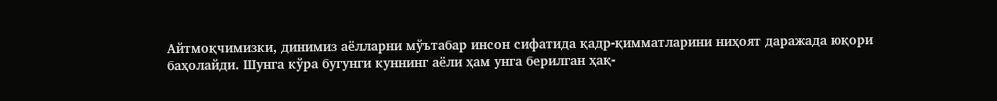Айтмоқчимизки, динимиз аёлларни мўътабар инсон сифатида қадр-қимматларини ниҳоят даражада юқори баҳолайди. Шунга кўра бугунги куннинг аёли ҳам унга берилган ҳақ-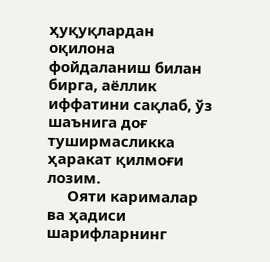ҳуқуқлардан оқилона фойдаланиш билан бирга, аёллик иффатини сақлаб, ўз шаънига доғ туширмасликка ҳаракат қилмоғи лозим.
     Ояти карималар ва ҳадиси шарифларнинг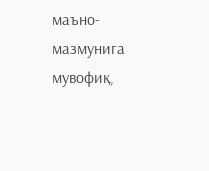маъно-мазмунига мувофиқ,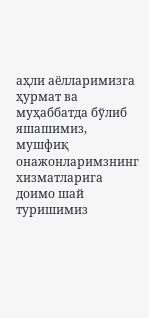аҳли аёлларимизга ҳурмат ва муҳаббатда бўлиб яшашимиз, мушфиқ онажонларимзнинг хизматларига доимо шай туришимиз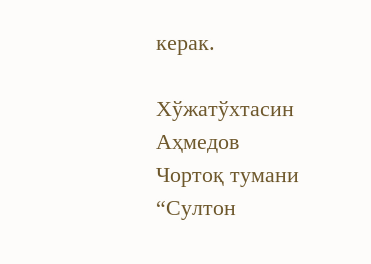керак.

Хўжатўхтасин Аҳмедов
Чортоқ тумани “Султон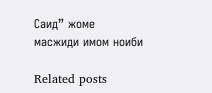Саид” жоме
масжиди имом ноиби

Related posts